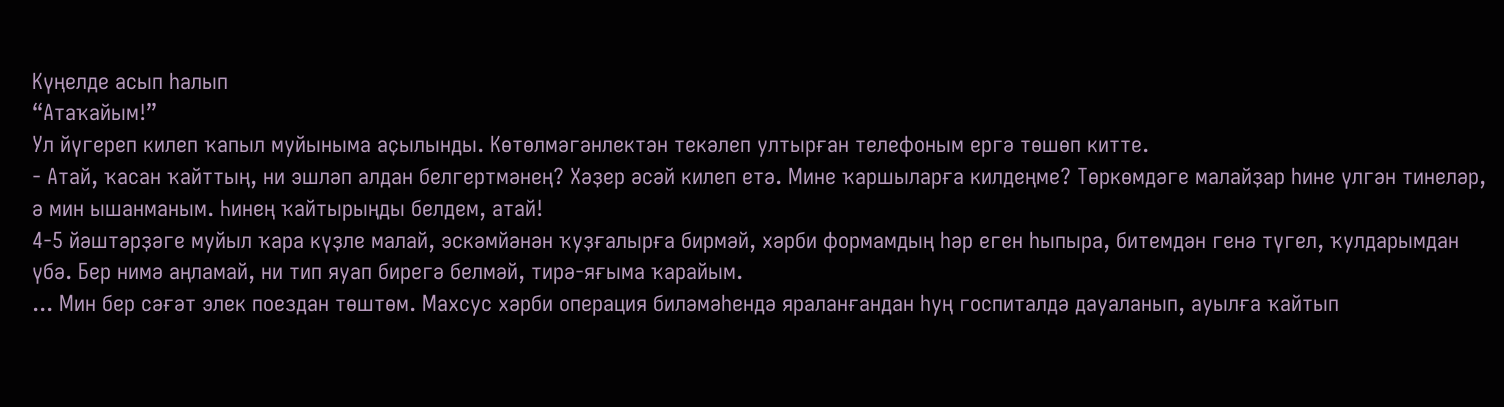Күңелде асып һалып
“Атаҡайым!”
Ул йүгереп килеп ҡапыл муйыныма аҫылынды. Көтөлмәгәнлектән текәлеп ултырған телефоным ергә төшөп китте.
- Атай, ҡасан ҡайттың, ни эшләп алдан белгертмәнең? Хәҙер әсәй килеп етә. Мине ҡаршыларға килдеңме? Төркөмдәге малайҙар һине үлгән тинеләр, ә мин ышанманым. Һинең ҡайтырыңды белдем, атай!
4-5 йәштәрҙәге муйыл ҡара күҙле малай, эскәмйәнән ҡуҙғалырға бирмәй, хәрби формамдың һәр еген һыпыра, битемдән генә түгел, ҡулдарымдан үбә. Бер нимә аңламай, ни тип яуап бирегә белмәй, тирә-яғыма ҡарайым.
... Мин бер сәғәт элек поездан төштөм. Махсус хәрби операция биләмәһендә яраланғандан һуң госпиталдә дауаланып, ауылға ҡайтып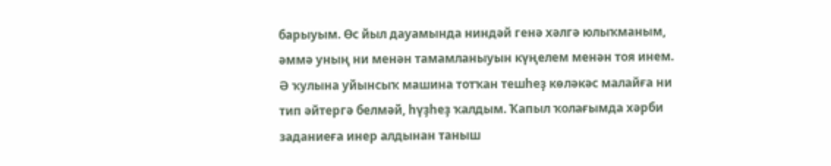барыуым. Өс йыл дауамында ниндәй генә хәлгә юлыҡманым, әммә уның ни менән тамамланыуын күңелем менән тоя инем. Ә ҡулына уйынсыҡ машина тотҡан тешһеҙ көләкәс малайға ни тип әйтергә белмәй, һүҙһеҙ ҡалдым. Ҡапыл ҡолағымда хәрби заданиеға инер алдынан таныш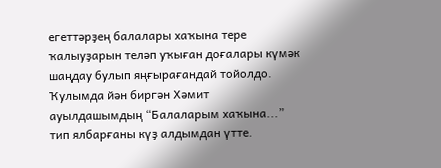егеттәрҙең балалары хаҡына тере ҡалыуҙарын теләп уҡыған доғалары күмәк шаңдау булып яңғырағандай тойолдо. Ҡулымда йән биргән Хәмит ауылдашымдың “Балаларым хаҡына...” тип ялбарғаны күҙ алдымдан үтте.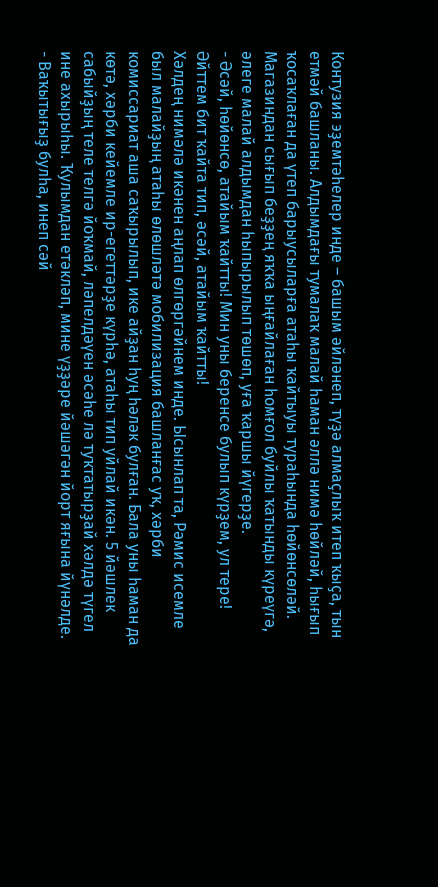Контузия эҙемтәһелер инде – башым әйләнеп, түҙә алмаҫлыҡ итеп ҡыҫа, тын етмәй башланы. Алдымдағы тумалаҡ малай һаман әллә нимә һөйләй, һығып ҡосаҡлаған да үтеп барыусыларға атаһы ҡайтыуы тураһында һөйөнсөләй.
Магазиндан сығып беҙҙең яҡҡа ыңғайлаған һомғол буйлы ҡатынды күреүгә, әлеге малай алдымдан һыпырылып төшөп, уға ҡаршы йүгерҙе.
- Әсәй, һөйөнсө, атайым ҡайтты! Мин уны беренсе булып күрҙем, ул тере! Әйттем бит ҡайта тип, әсәй, атайым ҡайтты!
Хәлдең нимәлә икәнен аңлап өлгөргәйнем инде. Ысынлап та, Рәмис исемле был малайҙың атаһы өлөшләтә мобилизация башланғас уҡ, хәрби комиссариат аша саҡырылып, ике айҙан һуң һәләк булған. Бала уны һаман да көтә, хәрби кейемле ир-егеттәрҙе күрһә, атаһы тип уйлай икән. 5 йәшлек сабыйҙың теле телгә йоҡмай, ләпелдәүен әсәһе лә туҡтатырҙай хәлдә түгел ине ахырыһы. Ҡулымдан етәкләп, мине үҙҙәре йәшәгән йорт яғына йүнәлде.
- Ваҡытығыҙ булһа, инеп сәй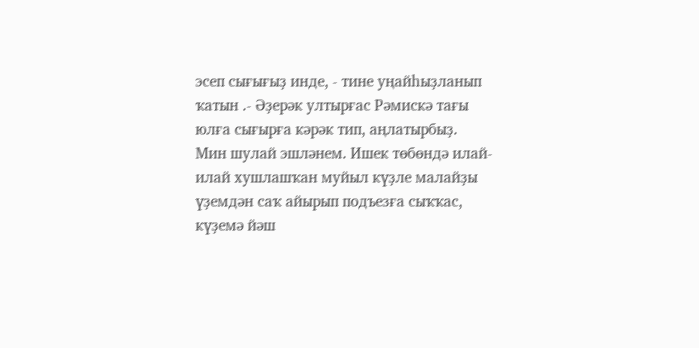эсеп сығығыҙ инде, - тине уңайһыҙланып ҡатын .- Әҙерәк ултырғас Рәмискә тағы юлға сығырға кәрәк тип, аңлатырбыҙ.
Мин шулай эшләнем. Ишек төбөндә илай-илай хушлашҡан муйыл күҙле малайҙы үҙемдән саҡ айырып подъезға сыҡҡас, күҙемә йәш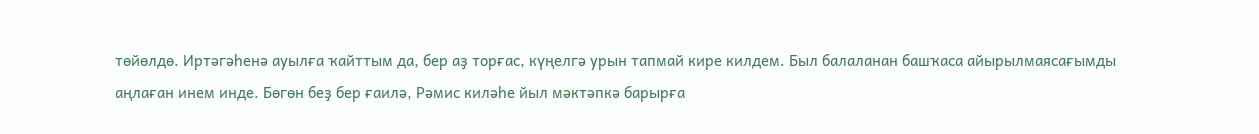төйөлдө. Иртәгәһенә ауылға ҡайттым да, бер аҙ торғас, күңелгә урын тапмай кире килдем. Был балаланан башҡаса айырылмаясағымды аңлаған инем инде. Бөгөн беҙ бер ғаилә, Рәмис киләһе йыл мәктәпкә барырға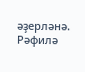әҙерләнә.
Рәфилә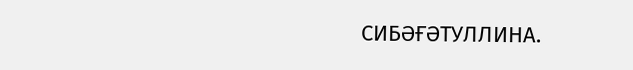СИБӘҒӘТУЛЛИНА.